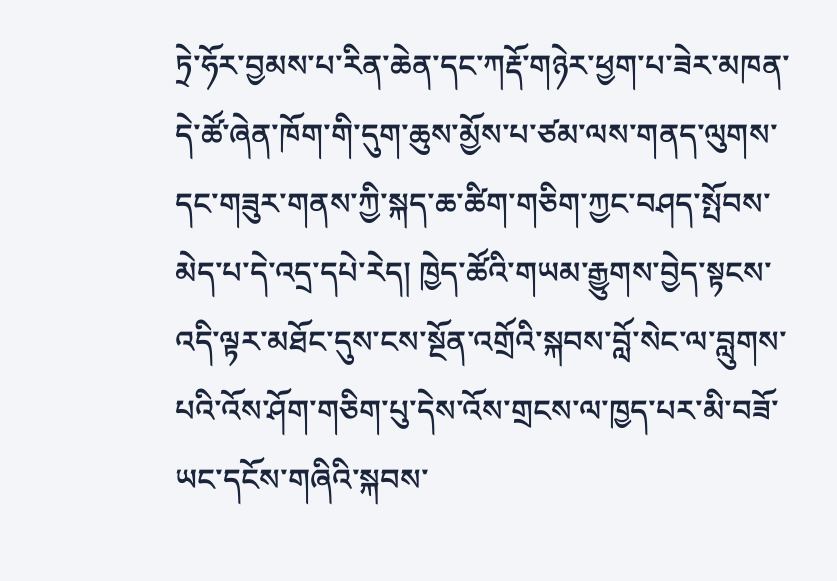ཏྲེ་ཧོར་བྱམས་པ་རིན་ཆེན་དང་ཀརྡོ་གཉེར་ཕྱག་པ་ཟེར་མཁན་དེ་ཚོ་ཞེན་ཁོག་གི་དུག་ཆུས་མྱོས་པ་ཙམ་ལས་གནད་ལུགས་དང་གཟུར་གནས་ཀྱི་སྐད་ཆ་ཚིག་གཅིག་ཀྱང་བཤད་སྤོབས་མེད་པ་དེ་འདྲ་དཔེ་རེད། ཁྱེད་ཚོའི་གཡམ་རྒྱུགས་བྱེད་སྟངས་འདི་ལྟར་མཐོང་དུས་ངས་སྔོན་འགྲོའི་སྐབས་བློ་སེང་ལ་བླུགས་པའི་འོས་ཤོག་གཅིག་པུ་དེས་འོས་གྲངས་ལ་ཁྱད་པར་མི་བཟོ་ཡང་དངོས་གཞིའི་སྐབས་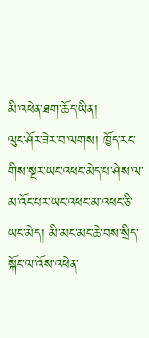མི་འཕེན་ཐག་ཆོད་ཡིན།
ལུང་ཤོར་ཟེར་བ་ལགས། ཁྱོད་རང་གིས་སྔར་ཡང་འཕང་མེད་པ་ཤེས་ལ་མ་འོང་པར་ཡང་འཕང་མ་འཕང་ཅི་ཡང་མེད། མི་མང་མང་ཆེ་བས་སྲིད་སྐོང་ལ་འོས་འཕེན་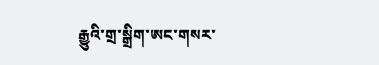རྒྱུའི་གྲ་སྒྲིག་ཨང་གསར་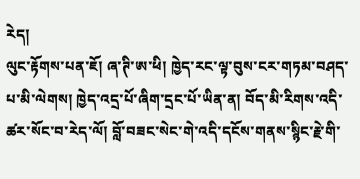རེད།
ལུང་རྟོགས་པན་ཇོ། ཞ་ཊི་ཨ་ཕི། ཁྱེད་རང་ལྟ་བུས་ངར་གཏམ་བཤད་པ་མི་ལེགས། ཁྱེད་འདྲ་པོ་ཞིག་དྲང་པོ་ཡིན་ན། བོད་མི་རིགས་འདི་ཚར་སོང་བ་རེད་ལོ། བློ་བཟང་སེང་གེ་འདི་དངོས་གནས་སྙིང་རྗེ་གི་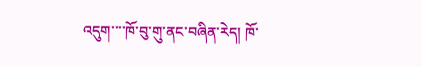འདུག་་་་ཁོ་བུ་གུ་ནང་བཞིན་རེད། ཁོ་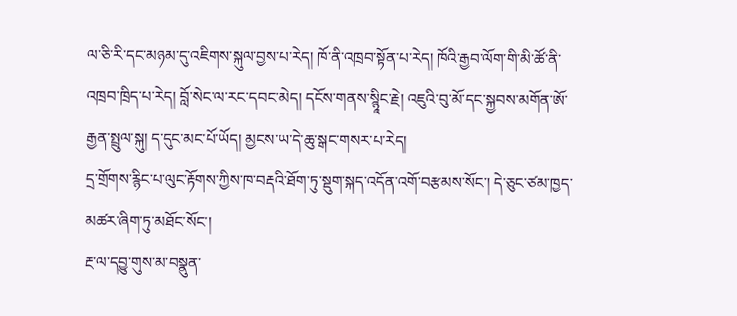ལ་ཅི་རི་དང་མཉམ་དུ་འཇིགས་སྐུལ་བྱས་པ་རེད། ཁོ་ནི་འཁྲབ་སྟོན་པ་རེད། ཁོའི་རྒྱབ་ལོག་གི་མི་ཚོ་ནི་འཁྲབ་ཁྲིད་པ་རེད། བློ་སེང་ལ་རང་དབང་མེད། དངོས་གནས་སྙཱིང་རྗེ། འཇུའི་བུ་མོ་དང་སྐྱབས་མགོན་ཨོ་རྒྱན་སྤྲུལ་སྐུ། ད་དུང་མང་པོ་ཡོད། མྱངས་ཡ་དེ་ཆུ་སྒང་གསར་པ་རེད།
དྲ་གྲོགས་རྙིང་པ་ལུང་རྟོགས་ཀྱིས་ཁ་བརྡའི་ཐོག་ཏུ་སྡུག་སྐད་འདོན་འགོ་བརྩམས་སོང་། དེ་ཅུང་ཙམ་ཁྱད་མཚར་ཞིག་ཏུ་མཐོང་སོང་།
རྔ་ལ་དབྱུ་གུས་མ་བསྣུན་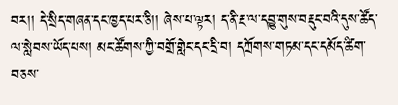བར།། དེ་སྲིད་གཞན་དང་ཁྱད་པར་ཅི།། ཞེས་པ་ལྟར། ད་ནི་རྔ་ལ་དབྱུ་གུས་བརྡུང་བའི་དུས་ཚོད་ལ་སླེབས་ཡོད་པས། མང་ཚོགས་ཀྱི་བགྲོ་གླེང་དང་དྲི་བ། དཀྲོགས་གཏམ་དང་དམོད་ཚིག་བཅས་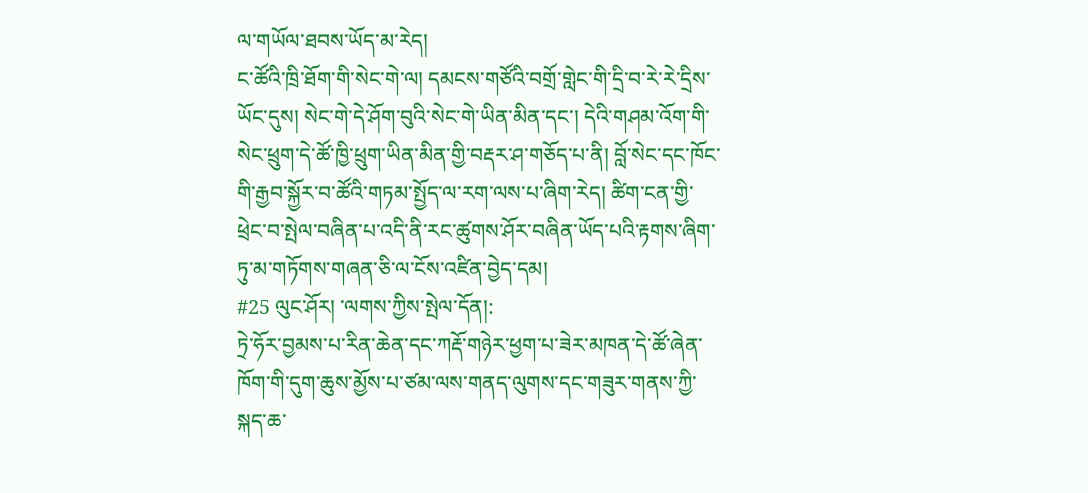ལ་གཡོལ་ཐབས་ཡོད་མ་རེད།
ང་ཚོའི་ཁྲི་ཐོག་གི་སེང་གེ་ལ། དམངས་གཙོའི་བགྲོ་གླེང་གི་དྲི་བ་རེ་རེ་དྲིས་ཡོང་དུས། སེང་གེ་དེ་ཤོག་བུའི་སེང་གེ་ཡིན་མིན་དང་། དེའི་གཤམ་འོག་གི་སེང་ཕྲུག་དེ་ཚོ་ཁྱི་ཕྲུག་ཡིན་མིན་གྱི་བརྡར་ཤ་གཅོད་པ་ནི། བློ་སེང་དང་ཁོང་གི་རྒྱབ་སྐྱོར་བ་ཚོའི་གཏམ་སྤྱོད་ལ་རག་ལས་པ་ཞིག་རེད། ཚིག་ངན་གྱི་ཕྲེང་བ་སྤེལ་བཞིན་པ་འདི་ནི་རང་ཚུགས་ཤོར་བཞིན་ཡོད་པའི་རྟགས་ཞིག་ཏུ་མ་གཏོགས་གཞན་ཅི་ལ་ངོས་འཛིན་བྱེད་དམ།
#25 ལུང་ཤོར། ་ལགས་ཀྱིས་སྤེལ་དོན།:
ཏྲེ་ཧོར་བྱམས་པ་རིན་ཆེན་དང་ཀརྡོ་གཉེར་ཕྱག་པ་ཟེར་མཁན་དེ་ཚོ་ཞེན་ཁོག་གི་དུག་ཆུས་མྱོས་པ་ཙམ་ལས་གནད་ལུགས་དང་གཟུར་གནས་ཀྱི་སྐད་ཆ་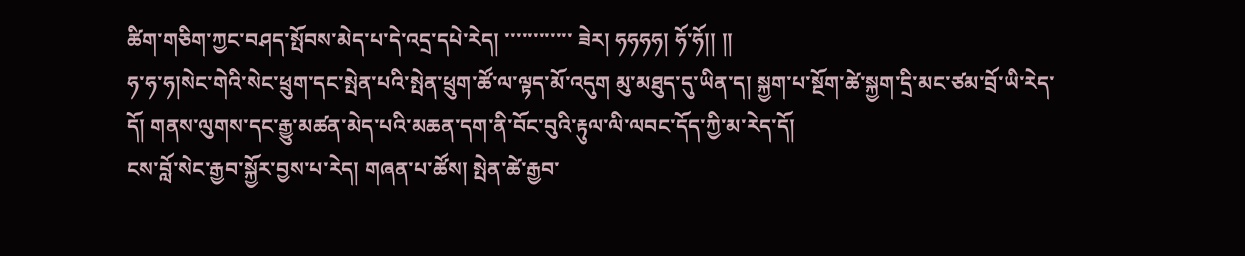ཚིག་གཅིག་ཀྱང་བཤད་སྤོབས་མེད་པ་དེ་འདྲ་དཔེ་རེད། ་་་་་་་་་་་་ ཟེར། ཧཧཧཧ། ཧོ་ཧོ།། །།
ཧ་ཧ་ཧ།སེང་གེའི་སེང་ཕྲུག་དང་སྤེན་པའི་སྤེན་ཕྲུག་ཚོ་ལ་ལྟད་མོ་འདུག མུ་མཐུད་དུ་ཡིན་ད། སྐྱག་པ་སྔོག་ཚེ་སྐྱག་དྲི་མང་ཙམ་བྲོ་ཡི་རེད་དོ། གནས་ལུགས་དང་རྒྱུ་མཚན་མེད་པའི་མཆན་དག་ནི་བོང་བུའི་རྟུལ་ལི་ལབང་དོད་ཀྱི་མ་རེད་དོ།
ངས་བློ་སེང་རྒྱབ་སྐྱོར་བྱས་པ་རེད། གཞན་པ་ཚོས། སྤེན་ཚེ་རྒྱབ་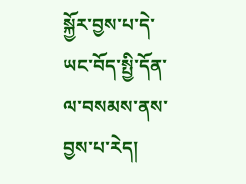སྐྱོར་བྱས་པ་དེ་ཡང་བོད་སྤྱི་དོན་ལ་བསམས་ནས་བྱས་པ་རེད།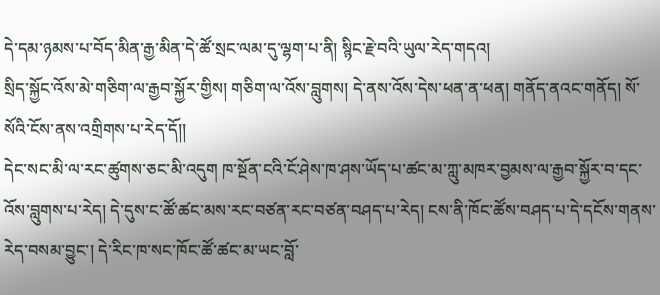དེ་དམ་ཉམས་པ་བོད་མིན་རྒྱ་མིན་དེ་ཚོ་སྲང་ལམ་དུ་ལྷག་པ་ནི། སྙིང་རྗེ་བའི་ཡུལ་རེད་གདའ།
སྲིད་སྐྱོང་འོས་མེ་གཅིག་ལ་རྒྱབ་སྐྱོར་གྱིས། གཅིག་ལ་འོས་བླུགས། དེ་ནས་འོས་དེས་ཕན་ན་ཕན། གནོད་ནའང་གནོད། སོ་སོའི་ངོས་ནས་འགྲིགས་པ་རེད་དོ།།
དེང་སང་མི་ལ་རང་ཚུགས་ཅང་མི་འདུག ཁ་སྔོན་ངའི་ངོ་ཤེས་ཁ་ཤས་ཡོད་པ་ཚང་མ་ཀླུ་མཁར་བྱམས་ལ་རྒྱབ་སྐྱོར་བ་དང་འོས་བླུགས་པ་རེད། དེ་དུས་ང་ཚོ་ཚང་མས་རང་བཙན་རང་བཙན་བཤད་པ་རེད། ངས་ནི་ཁོང་ཚོས་བཤད་པ་དེ་དངོས་གནས་རེད་བསམ་བྱུང་། དེ་རིང་ཁ་སང་ཁོང་ཚོ་ཚང་མ་ཡང་བློ་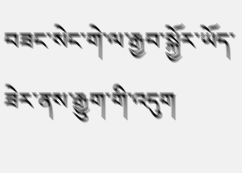བཟང་སེང་གེ་ལ་རྒྱབ་སྐྱོར་ཡོད་ཟེར་ནས་རྒྱུག་གི་འདུག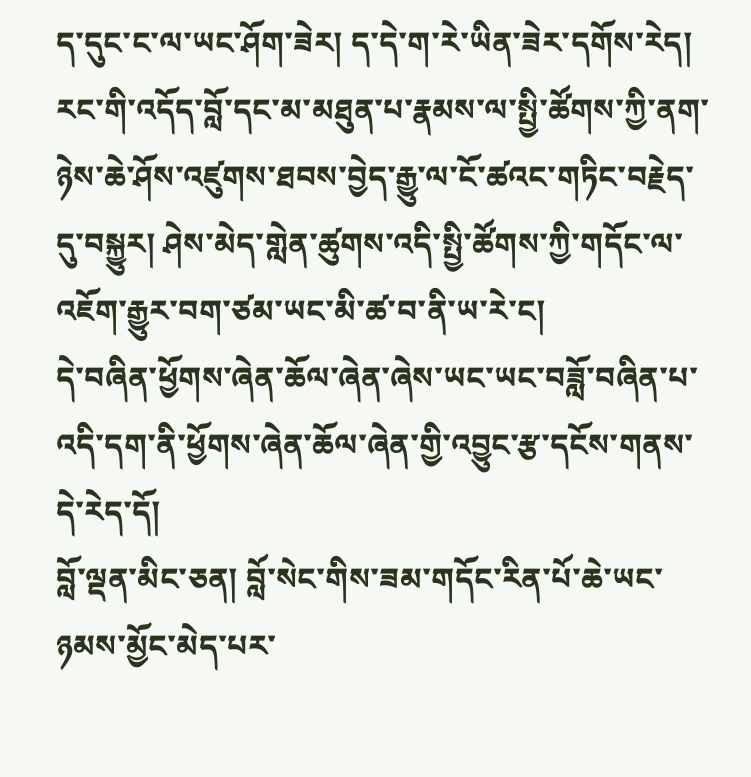ད་དུང་ང་ལ་ཡང་ཤོག་ཟེར། ད་དེ་ག་རེ་ཡིན་ཟེར་དགོས་རེད།
རང་གི་འདོད་བློ་དང་མ་མཐུན་པ་རྣམས་ལ་སྤྱི་ཚོགས་ཀྱི་ནག་ཉེས་ཆེ་ཤོས་འཛུགས་ཐབས་བྱེད་རྒྱུ་ལ་ངོ་ཚའང་གཏིང་བརྗེད་དུ་བསྐྱུར། ཤེས་མེད་གླེན་ཚུགས་འདི་སྤྱི་ཚོགས་ཀྱི་གདོང་ལ་འཇོག་རྒྱུར་བག་ཙམ་ཡང་མི་ཚ་བ་ནི་ཡ་རེ་ང།
དེ་བཞིན་ཕྱོགས་ཞེན་ཆོལ་ཞེན་ཞེས་ཡང་ཡང་བཟློ་བཞིན་པ་འདི་དག་ནི་ཕྱོགས་ཞེན་ཆོལ་ཞེན་གྱི་འབྱུང་རྩ་དངོས་གནས་དེ་རེད་དོ།
བློ་ལྡན་མིང་ཅན། བློ་སེང་གིས་ཟམ་གདོང་རིན་པོ་ཆེ་ཡང་ཉམས་མྱོང་མེད་པར་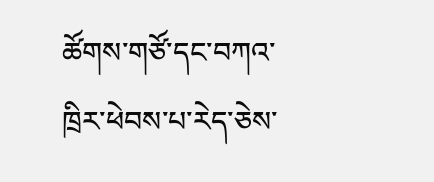ཚོགས་གཙོ་དང་བཀའ་ཁྲིར་ཕེབས་པ་རེད་ཅེས་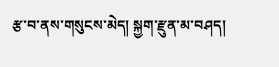རྩ་བ་ནས་གསུངས་མེད། སྐྱག་རྫུན་མ་བཤད།